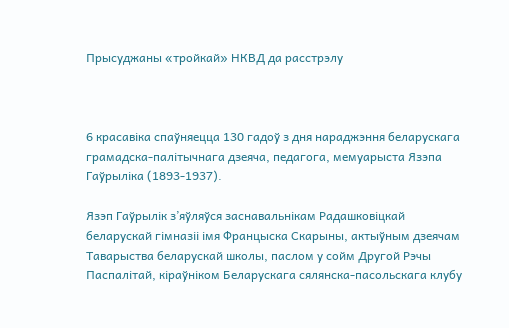Прысуджаны «тройкай» НКВД да расстрэлу



6 красавіка спаўняецца 130 гадоў з дня нараджэння беларускага грамадска-палітычнага дзеяча, педагога, мемуарыста Язэпа Гаўрыліка (1893-1937).

Язэп Гаўрылік з’яўляўся заснавальнікам Радашковіцкай беларускай гімназіі імя Францыска Скарыны, актыўным дзеячам Таварыства беларускай школы, паслом у сойм Другой Рэчы Паспалітай, кіраўніком Беларускага сялянска-пасольскага клубу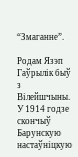“Змаганне”.

Родам Язэп Гаўрылік быў з Вілейшчыны. У 1914 годзе скончыў Барунскую настаўніцкую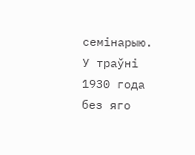семінарыю. У траўні 1930 года без яго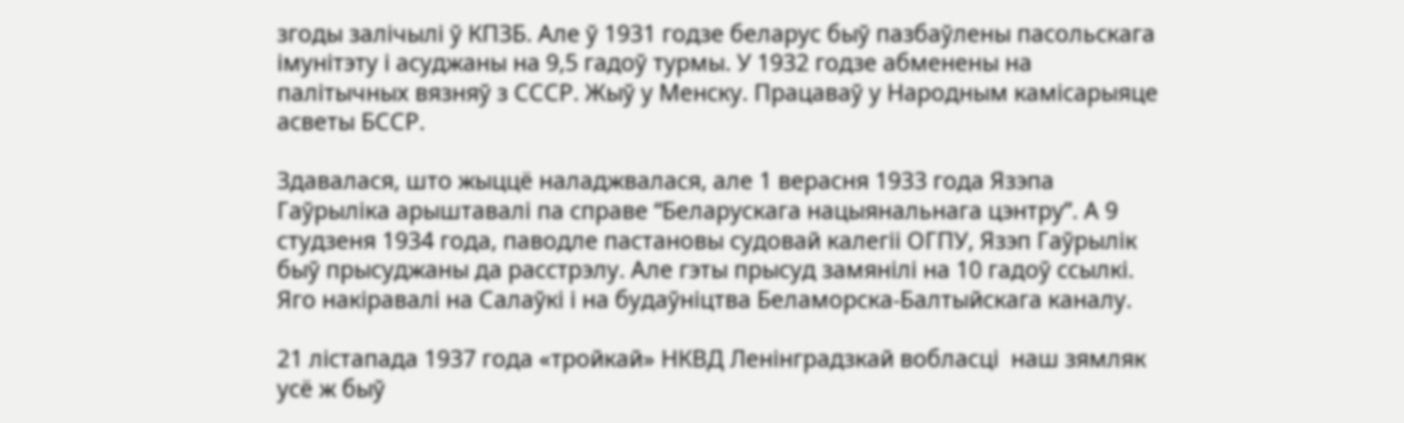згоды залічылі ў КПЗБ. Але ў 1931 годзе беларус быў пазбаўлены пасольскага імунітэту і асуджаны на 9,5 гадоў турмы. У 1932 годзе абменены на палітычных вязняў з СССР. Жыў у Менску. Працаваў у Народным камісарыяце асветы БССР.

Здавалася, што жыццё наладжвалася, але 1 верасня 1933 года Язэпа Гаўрыліка арыштавалі па справе “Беларускага нацыянальнага цэнтру”. А 9 студзеня 1934 года, паводле пастановы судовай калегіі ОГПУ, Язэп Гаўрылік быў прысуджаны да расстрэлу. Але гэты прысуд замянілі на 10 гадоў ссылкі. Яго накіравалі на Салаўкі і на будаўніцтва Беламорска-Балтыйскага каналу.

21 лістапада 1937 года «тройкай» НКВД Ленінградзкай вобласці  наш зямляк усё ж быў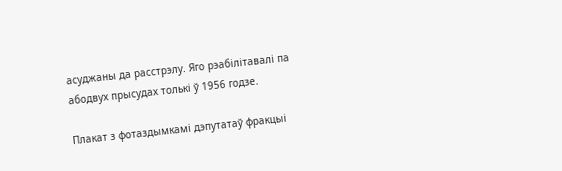асуджаны да расстрэлу. Яго рэабілітавалі па абодвух прысудах толькі ў 1956 годзе.

Плакат з фотаздымкамі дэпутатаў фракцыі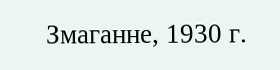Змаганне, 1930 г.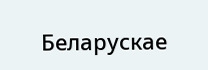Беларускае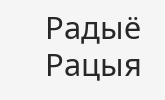Радыё Рацыя